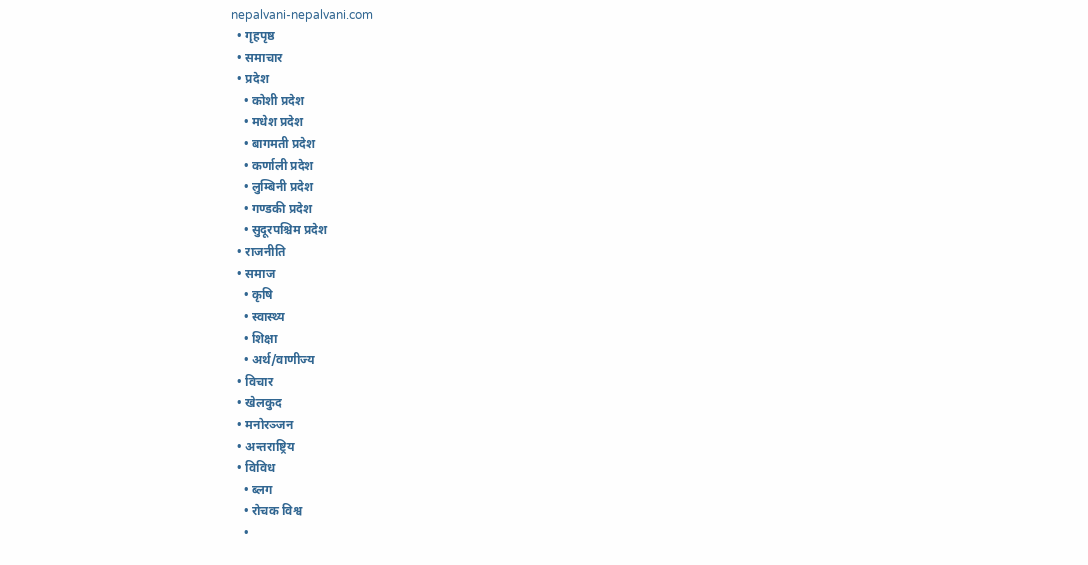nepalvani-nepalvani.com
  • गृहपृष्ठ
  • समाचार
  • प्रदेश
    • कोशी प्रदेश
    • मधेश प्रदेश
    • बागमती प्रदेश
    • कर्णाली प्रदेश
    • लुम्बिनी प्रदेश
    • गण्डकी प्रदेश
    • सुदूरपश्चिम प्रदेश
  • राजनीति
  • समाज
    • कृषि
    • स्वास्थ्य
    • शिक्षा
    • अर्थ/वाणीज्य
  • विचार
  • खेलकुद
  • मनोरञ्जन
  • अन्तराष्ट्रिय
  • विविध
    • ब्लग
    • रोचक विश्व
    •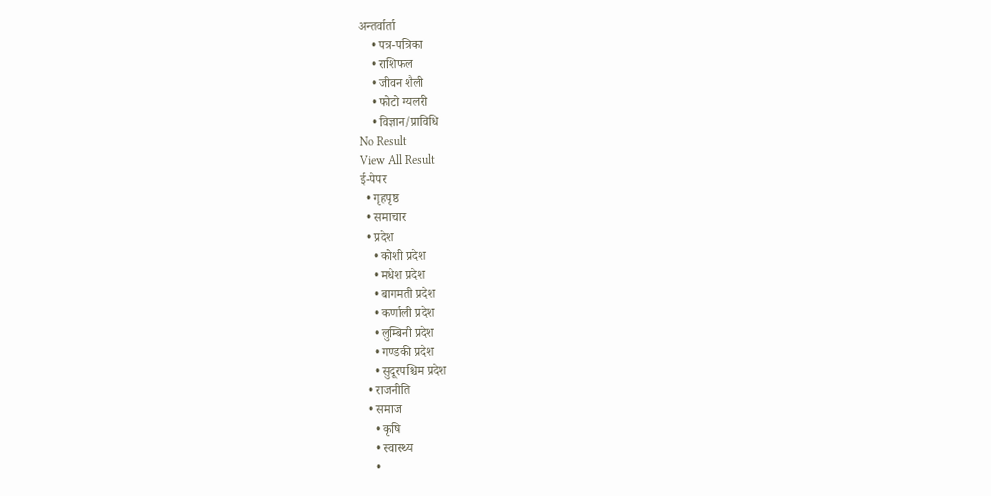अन्तर्वार्ता
    • पत्र-पत्रिका
    • राशिफल
    • जीवन शैली
    • फोटो ग्यलरी
    • विज्ञान/प्राविधि
No Result
View All Result
ई-पेपर
  • गृहपृष्ठ
  • समाचार
  • प्रदेश
    • कोशी प्रदेश
    • मधेश प्रदेश
    • बागमती प्रदेश
    • कर्णाली प्रदेश
    • लुम्बिनी प्रदेश
    • गण्डकी प्रदेश
    • सुदूरपश्चिम प्रदेश
  • राजनीति
  • समाज
    • कृषि
    • स्वास्थ्य
    •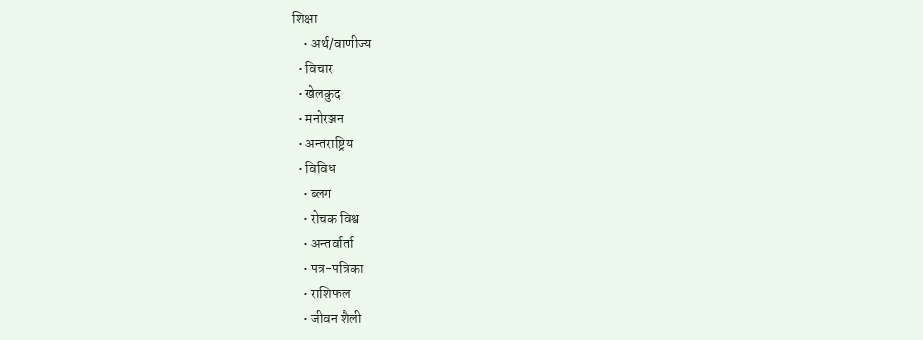शिक्षा
    • अर्थ/वाणीज्य
  • विचार
  • खेलकुद
  • मनोरञ्जन
  • अन्तराष्ट्रिय
  • विविध
    • ब्लग
    • रोचक विश्व
    • अन्तर्वार्ता
    • पत्र-पत्रिका
    • राशिफल
    • जीवन शैली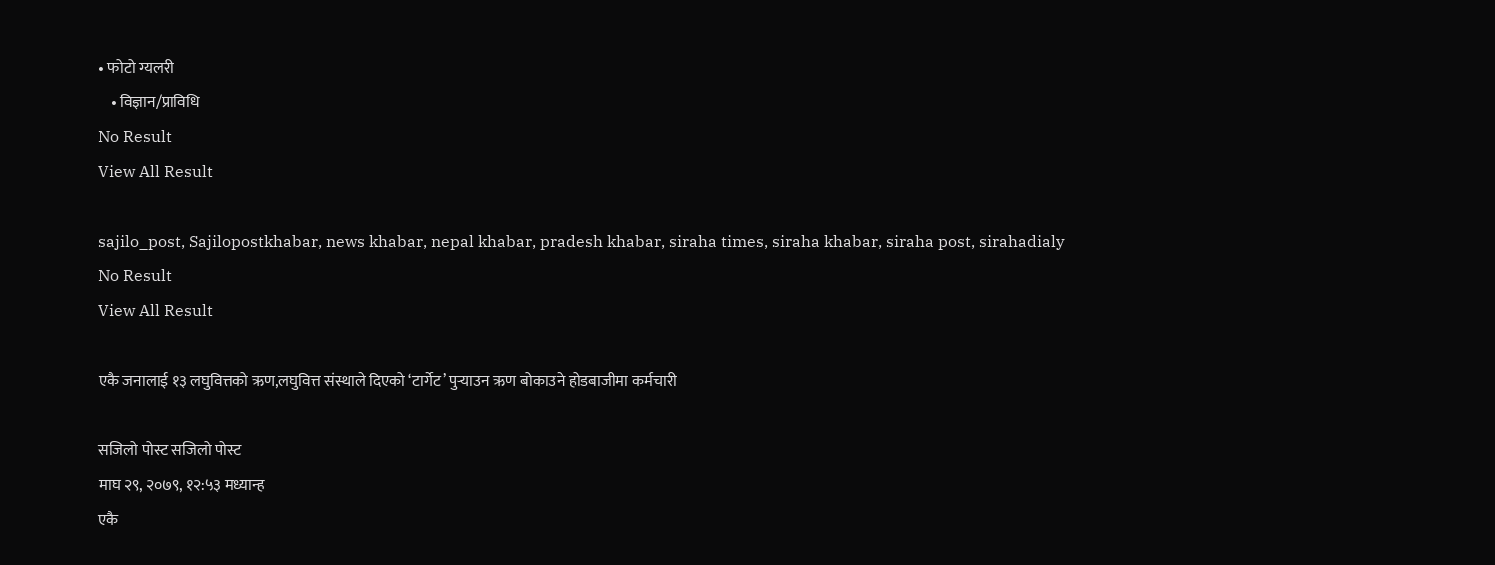• फोटो ग्यलरी
    • विज्ञान/प्राविधि
No Result
View All Result

sajilo_post, Sajilopostkhabar, news khabar, nepal khabar, pradesh khabar, siraha times, siraha khabar, siraha post, sirahadialy
No Result
View All Result

एकै जनालाई १३ लघुवित्तको ऋण,लघुवित्त संस्थाले दिएको ‘टार्गेट’ पुर्‍याउन ऋण बोकाउने होडबाजीमा कर्मचारी

सजिलो पोस्ट सजिलो पोस्ट
माघ २९, २०७९, १२:५३ मध्यान्ह
एकै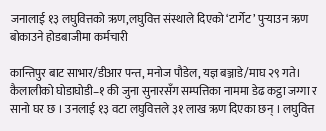जनालाई १३ लघुवित्तको ऋण,लघुवित्त संस्थाले दिएको ‘टार्गेट’ पुर्‍याउन ऋण बोकाउने होडबाजीमा कर्मचारी

कान्तिपुर बाट साभार/डीआर पन्त, मनोज पौडेल, यज्ञ बञ्जाडे/माघ २९ गते। कैलालीको घोडाघोडी–१ की जुना सुनारसँग सम्पत्तिका नाममा डेढ कट्ठा जग्गा र सानो घर छ । उनलाई १३ वटा लघुवित्तले ३१ लाख ऋण दिएका छन् । लघुवित्त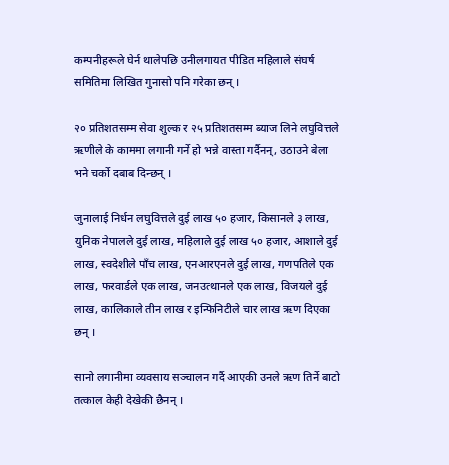कम्पनीहरूले घेर्न थालेपछि उनीलगायत पीडित महिलाले संघर्ष समितिमा लिखित गुनासो पनि गरेका छन् ।

२० प्रतिशतसम्म सेवा शुल्क र २५ प्रतिशतसम्म ब्याज लिने लघुवित्तले ऋणीले के काममा लगानी गर्ने हो भन्ने वास्ता गर्दैनन्, उठाउने बेला भने चर्को दबाब दिन्छन् ।

जुनालाई निर्धन लघुवित्तले दुई लाख ५० हजार, किसानले ३ लाख, युनिक नेपालले दुई लाख, महिलाले दुई लाख ५० हजार, आशाले दुई लाख, स्वदेशीले पाँच लाख, एनआरएनले दुई लाख, गणपतिले एक लाख, फरवार्डले एक लाख, जनउत्थानले एक लाख, विजयले दुई लाख, कालिकाले तीन लाख र इन्फिनिटीले चार लाख ऋण दिएका छन् ।

सानो लगानीमा व्यवसाय सञ्चालन गर्दै आएकी उनले ऋण तिर्ने बाटो तत्काल केही देखेकी छैनन् ।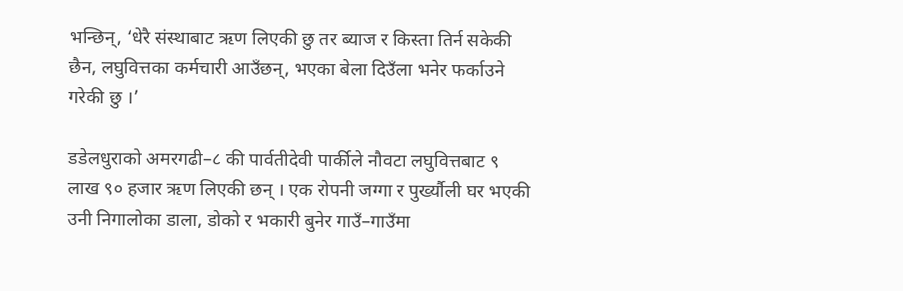भन्छिन्, ‘धेरै संस्थाबाट ऋण लिएकी छु तर ब्याज र किस्ता तिर्न सकेकी छैन, लघुवित्तका कर्मचारी आउँछन्, भएका बेला दिउँला भनेर फर्काउने गरेकी छु ।’

डडेलधुराको अमरगढी–८ की पार्वतीदेवी पार्कीले नौवटा लघुवित्तबाट ९ लाख ९० हजार ऋण लिएकी छन् । एक रोपनी जग्गा र पुर्ख्यौली घर भएकी उनी निगालोका डाला, डोको र भकारी बुनेर गाउँ–गाउँमा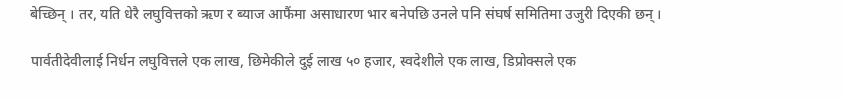बेच्छिन् । तर, यति धेरै लघुवित्तको ऋण र ब्याज आफैंमा असाधारण भार बनेपछि उनले पनि संघर्ष समितिमा उजुरी दिएकी छन् ।

पार्वतीदेवीलाई निर्धन लघुवित्तले एक लाख, छिमेकीले दुई लाख ५० हजार, स्वदेशीले एक लाख, डिप्रोक्सले एक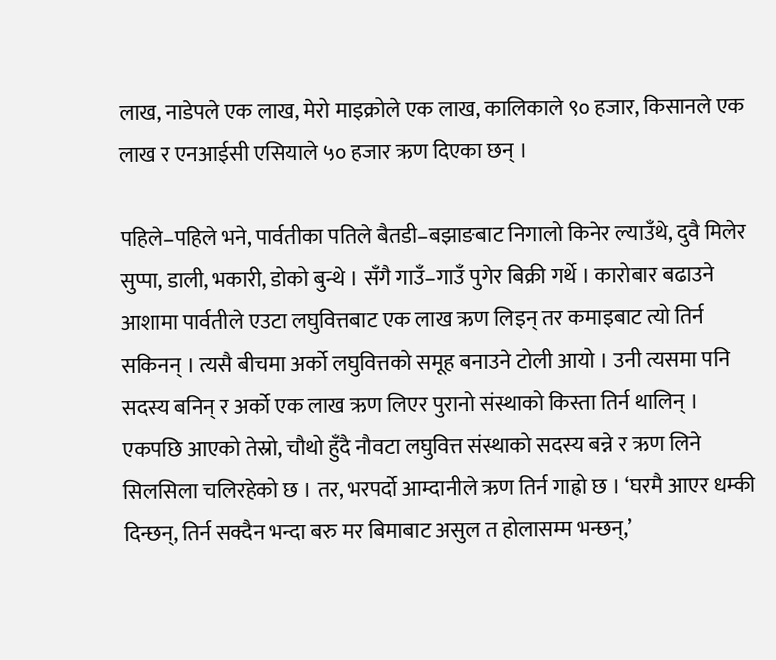लाख, नाडेपले एक लाख, मेरो माइक्रोले एक लाख, कालिकाले ९० हजार, किसानले एक लाख र एनआईसी एसियाले ५० हजार ऋण दिएका छन् ।

पहिले–पहिले भने, पार्वतीका पतिले बैतडी–बझाङबाट निगालो किनेर ल्याउँथे, दुवै मिलेर सुप्पा, डाली, भकारी, डोको बुन्थे । सँगै गाउँ–गाउँ पुगेर बिक्री गर्थे । कारोबार बढाउने आशामा पार्वतीले एउटा लघुवित्तबाट एक लाख ऋण लिइन् तर कमाइबाट त्यो तिर्न सकिनन् । त्यसै बीचमा अर्को लघुवित्तको समूह बनाउने टोली आयो । उनी त्यसमा पनि सदस्य बनिन् र अर्को एक लाख ऋण लिएर पुरानो संस्थाको किस्ता तिर्न थालिन् । एकपछि आएको तेस्रो, चौथो हुँदै नौवटा लघुवित्त संस्थाको सदस्य बन्ने र ऋण लिने सिलसिला चलिरहेको छ । तर, भरपर्दो आम्दानीले ऋण तिर्न गाह्रो छ । ‘घरमै आएर धम्की दिन्छन्, तिर्न सक्दैन भन्दा बरु मर बिमाबाट असुल त होलासम्म भन्छन्,’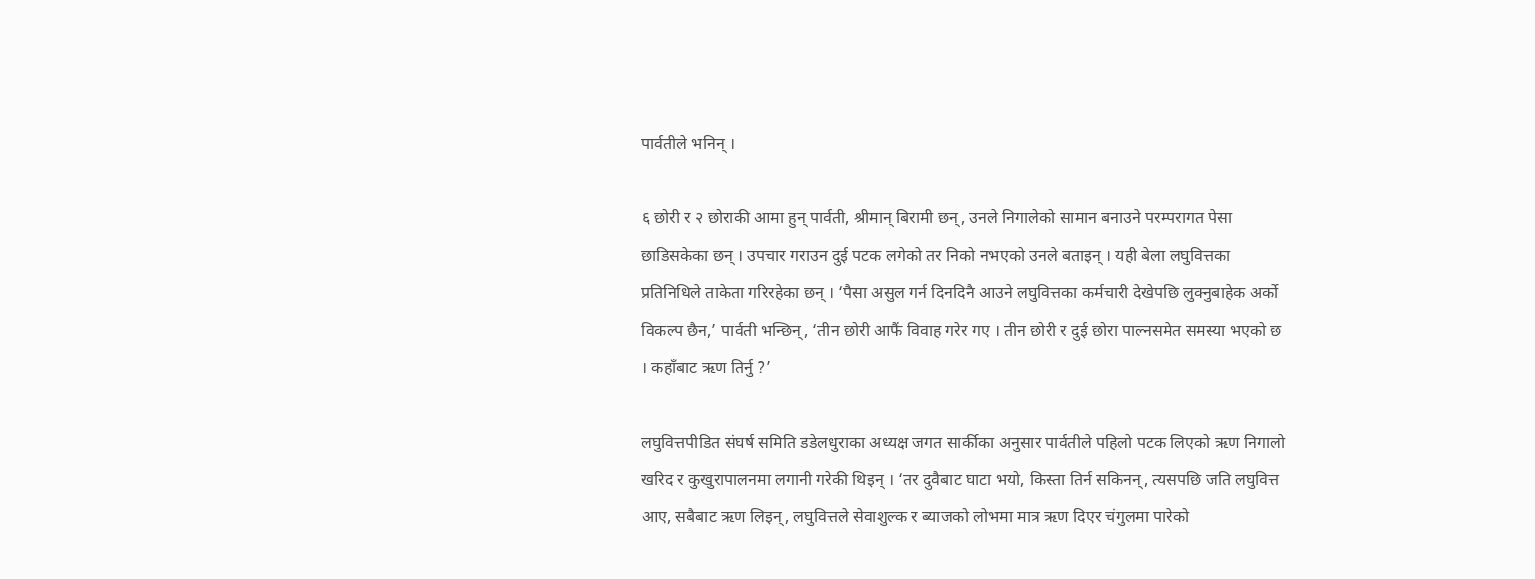पार्वतीले भनिन् ।

६ छोरी र २ छोराकी आमा हुन् पार्वती, श्रीमान् बिरामी छन्, उनले निगालेको सामान बनाउने परम्परागत पेसा छाडिसकेका छन् । उपचार गराउन दुई पटक लगेको तर निको नभएको उनले बताइन् । यही बेला लघुवित्तका प्रतिनिधिले ताकेता गरिरहेका छन् । ‘पैसा असुल गर्न दिनदिनै आउने लघुवित्तका कर्मचारी देखेपछि लुक्नुबाहेक अर्को विकल्प छैन,’ पार्वती भन्छिन्, ‘तीन छोरी आफैं विवाह गरेर गए । तीन छोरी र दुई छोरा पाल्नसमेत समस्या भएको छ । कहाँबाट ऋण तिर्नु ?’

लघुवित्तपीडित संघर्ष समिति डडेलधुराका अध्यक्ष जगत सार्कीका अनुसार पार्वतीले पहिलो पटक लिएको ऋण निगालो खरिद र कुखुरापालनमा लगानी गरेकी थिइन् । ‘तर दुवैबाट घाटा भयो, किस्ता तिर्न सकिनन्, त्यसपछि जति लघुवित्त आए, सबैबाट ऋण लिइन्, लघुवित्तले सेवाशुल्क र ब्याजको लोभमा मात्र ऋण दिएर चंगुलमा पारेको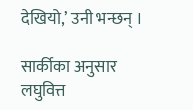देखियो,’ उनी भन्छन् ।

सार्कीका अनुसार लघुवित्त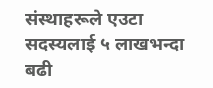संस्थाहरूले एउटा सदस्यलाई ५ लाखभन्दा बढी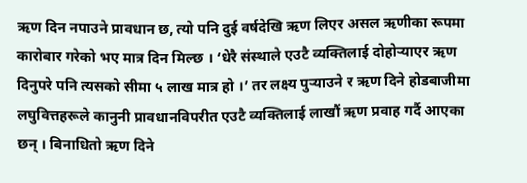ऋण दिन नपाउने प्रावधान छ, त्यो पनि दुई वर्षदेखि ऋण लिएर असल ऋणीका रूपमा कारोबार गरेको भए मात्र दिन मिल्छ । ‘धेरै संस्थाले एउटै व्यक्तिलाई दोहोर्‍याएर ऋण दिनुपरे पनि त्यसको सीमा ५ लाख मात्र हो ।’ तर लक्ष्य पुर्‍याउने र ऋण दिने होडबाजीमा लघुवित्तहरूले कानुनी प्रावधानविपरीत एउटै व्यक्तिलाई लाखौं ऋण प्रवाह गर्दै आएका छन् । बिनाधितो ऋण दिने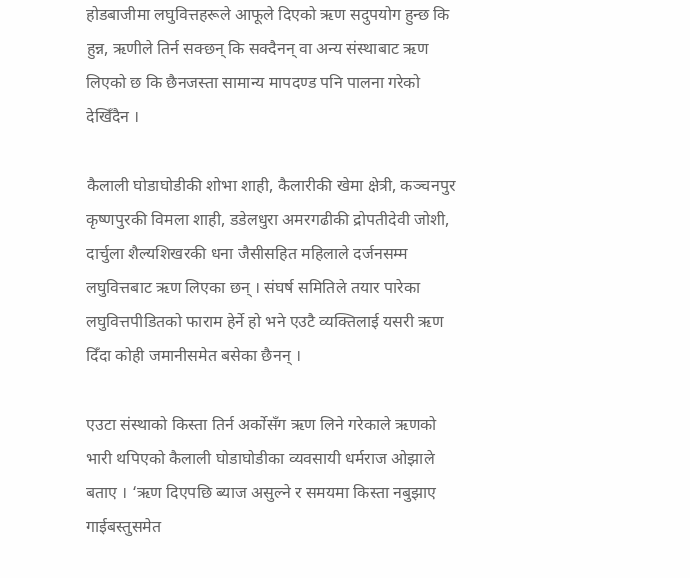होडबाजीमा लघुवित्तहरूले आफूले दिएको ऋण सदुपयोग हुन्छ कि हुन्न, ऋणीले तिर्न सक्छन् कि सक्दैनन् वा अन्य संस्थाबाट ऋण लिएको छ कि छैनजस्ता सामान्य मापदण्ड पनि पालना गरेको देखिँदैन ।

कैलाली घोडाघोडीकी शोभा शाही, कैलारीकी खेमा क्षेत्री, कञ्चनपुर कृष्णपुरकी विमला शाही, डडेलधुरा अमरगढीकी द्रोपतीदेवी जोशी, दार्चुला शैल्यशिखरकी धना जैसीसहित महिलाले दर्जनसम्म लघुवित्तबाट ऋण लिएका छन् । संघर्ष समितिले तयार पारेका लघुवित्तपीडितको फाराम हेर्ने हो भने एउटै व्यक्तिलाई यसरी ऋण दिँदा कोही जमानीसमेत बसेका छैनन् ।

एउटा संस्थाको किस्ता तिर्न अर्कोसँग ऋण लिने गरेकाले ऋणको भारी थपिएको कैलाली घोडाघोडीका व्यवसायी धर्मराज ओझाले बताए । ‘ऋण दिएपछि ब्याज असुल्ने र समयमा किस्ता नबुझाए गाईबस्तुसमेत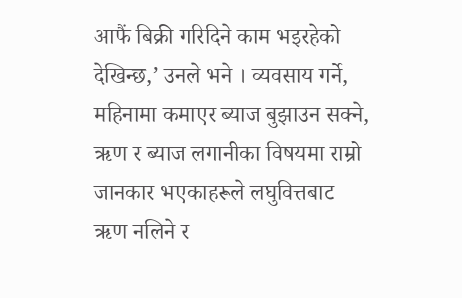आफैं बिक्री गरिदिने काम भइरहेको देखिन्छ,’ उनले भने । व्यवसाय गर्ने, महिनामा कमाएर ब्याज बुझाउन सक्ने, ऋण र ब्याज लगानीका विषयमा राम्रो जानकार भएकाहरूले लघुवित्तबाट ऋण नलिने र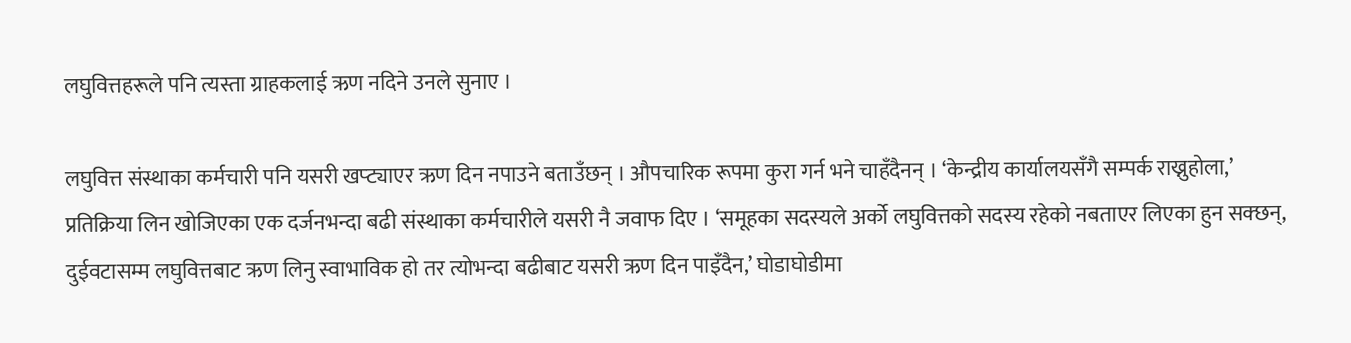लघुवित्तहरूले पनि त्यस्ता ग्राहकलाई ऋण नदिने उनले सुनाए ।

लघुवित्त संस्थाका कर्मचारी पनि यसरी खप्ट्याएर ऋण दिन नपाउने बताउँछन् । औपचारिक रूपमा कुरा गर्न भने चाहँदैनन् । ‘केन्द्रीय कार्यालयसँगै सम्पर्क राख्नुहोला,’ प्रतिक्रिया लिन खोजिएका एक दर्जनभन्दा बढी संस्थाका कर्मचारीले यसरी नै जवाफ दिए । ‘समूहका सदस्यले अर्को लघुवित्तको सदस्य रहेको नबताएर लिएका हुन सक्छन्, दुईवटासम्म लघुवित्तबाट ऋण लिनु स्वाभाविक हो तर त्योभन्दा बढीबाट यसरी ऋण दिन पाइँदैन,’ घोडाघोडीमा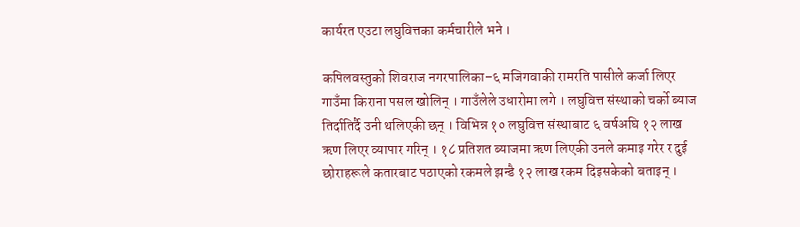कार्यरत एउटा लघुवित्तका कर्मचारीले भने ।

कपिलवस्तुको शिवराज नगरपालिका–६ मजिगवाकी रामरति पासीले कर्जा लिएर गाउँमा किराना पसल खोलिन् । गाउँलेले उधारोमा लगे । लघुवित्त संस्थाको चर्को ब्याज तिर्दातिर्दै उनी थलिएकी छन् । विभिन्न १० लघुवित्त संस्थाबाट ६ वर्षअघि १२ लाख ऋण लिएर व्यापार गरिन् । १८ प्रतिशत ब्याजमा ऋण लिएकी उनले कमाइ गरेर र दुई छोराहरूले कतारबाट पठाएको रकमले झन्डै १२ लाख रकम दिइसकेको बताइन् ।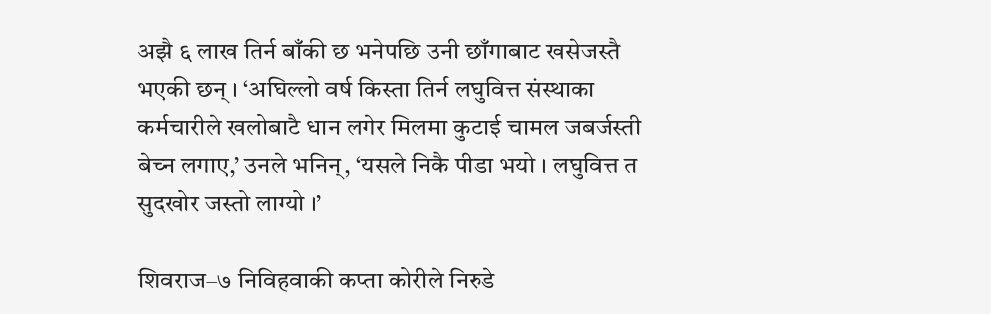अझै ६ लाख तिर्न बाँकी छ भनेपछि उनी छाँगाबाट खसेजस्तै भएकी छन् । ‘अघिल्लो वर्ष किस्ता तिर्न लघुवित्त संस्थाका कर्मचारीले खलोबाटै धान लगेर मिलमा कुटाई चामल जबर्जस्ती बेच्न लगाए,’ उनले भनिन्, ‘यसले निकै पीडा भयो । लघुवित्त त सुदखोर जस्तो लाग्यो ।’

शिवराज–७ निविहवाकी कप्ता कोरीले निरुडे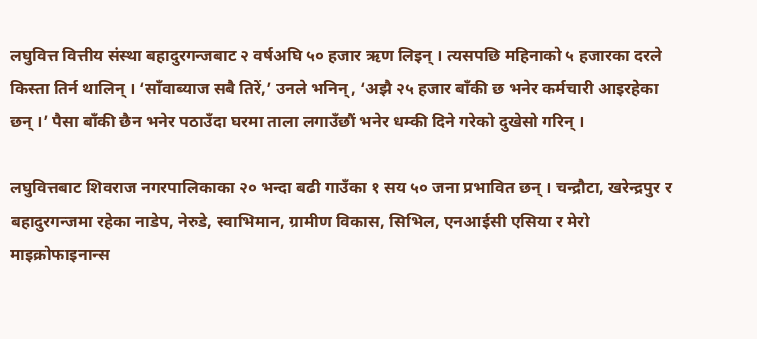लघुवित्त वित्तीय संस्था बहादुरगन्जबाट २ वर्षअघि ५० हजार ऋण लिइन् । त्यसपछि महिनाको ५ हजारका दरले किस्ता तिर्न थालिन् । ‘साँवाब्याज सबै तिरें,’ उनले भनिन्, ‘अझै २५ हजार बाँकी छ भनेर कर्मचारी आइरहेका छन् ।’ पैसा बाँकी छैन भनेर पठाउँदा घरमा ताला लगाउँछौं भनेर धम्की दिने गरेको दुखेसो गरिन् ।

लघुवित्तबाट शिवराज नगरपालिकाका २० भन्दा बढी गाउँका १ सय ५० जना प्रभावित छन् । चन्द्रौटा, खरेन्द्रपुर र बहादुरगन्जमा रहेका नाडेप, नेरुडे, स्वाभिमान, ग्रामीण विकास, सिभिल, एनआईसी एसिया र मेरो माइक्रोफाइनान्स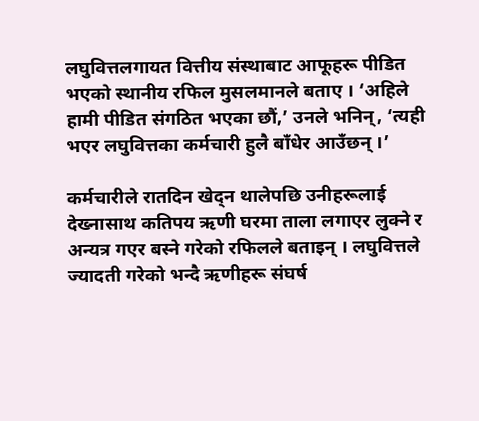लघुवित्तलगायत वित्तीय संस्थाबाट आफूहरू पीडित भएको स्थानीय रफिल मुसलमानले बताए । ‘अहिले हामी पीडित संगठित भएका छौं,’ उनले भनिन्, ‘त्यही भएर लघुवित्तका कर्मचारी हुलै बाँधेर आउँछन् ।’

कर्मचारीले रातदिन खेद्न थालेपछि उनीहरूलाई देख्नासाथ कतिपय ऋणी घरमा ताला लगाएर लुक्ने र अन्यत्र गएर बस्ने गरेको रफिलले बताइन् । लघुवित्तले ज्यादती गरेको भन्दै ऋणीहरू संघर्ष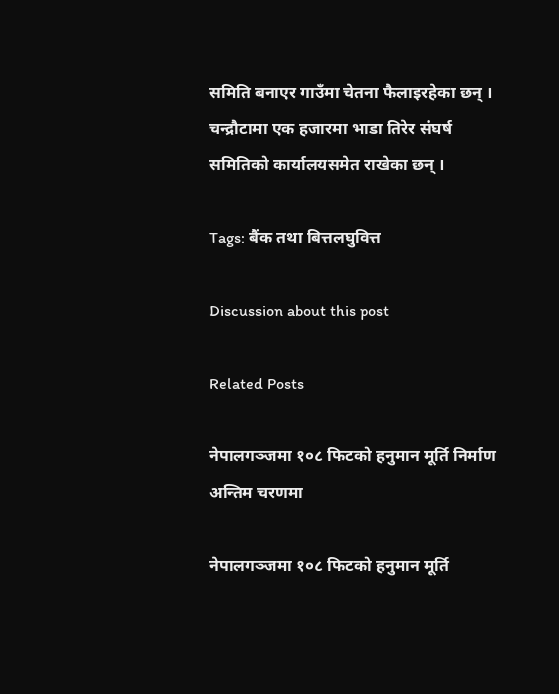समिति बनाएर गाउँमा चेतना फैलाइरहेका छन् । चन्द्रौटामा एक हजारमा भाडा तिरेर संघर्ष समितिको कार्यालयसमेत राखेका छन् ।

Tags: बैंक तथा बित्तलघुवित्त

Discussion about this post

Related Posts

नेपालगञ्जमा १०८ फिटको हनुमान मूर्ति निर्माण अन्तिम चरणमा

नेपालगञ्जमा १०८ फिटको हनुमान मूर्ति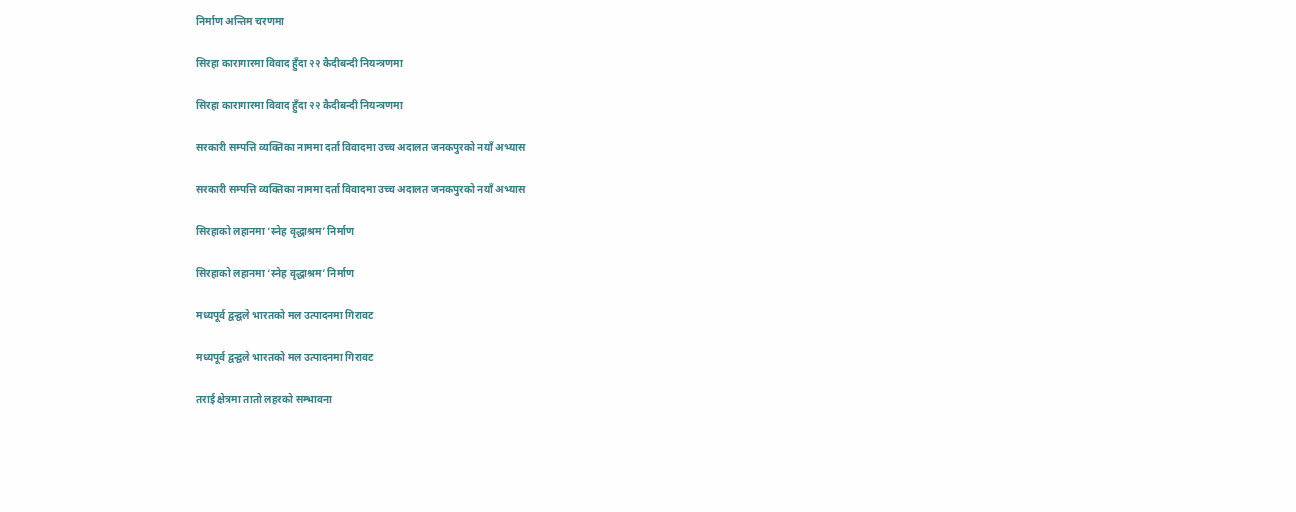निर्माण अन्तिम चरणमा

सिरहा कारागारमा विवाद हुँदा २२ कैदीबन्दी नियन्त्रणमा

सिरहा कारागारमा विवाद हुँदा २२ कैदीबन्दी नियन्त्रणमा

सरकारी सम्पत्ति व्यक्तिका नाममा दर्ता विवादमा उच्च अदालत जनकपुरको नयाँ अभ्यास

सरकारी सम्पत्ति व्यक्तिका नाममा दर्ता विवादमा उच्च अदालत जनकपुरको नयाँ अभ्यास

सिरहाको लहानमा ‘स्नेह वृद्धाश्रम’ निर्माण

सिरहाको लहानमा ‘स्नेह वृद्धाश्रम’ निर्माण

मध्यपूर्व द्वन्द्वले भारतको मल उत्पादनमा गिरावट

मध्यपूर्व द्वन्द्वले भारतको मल उत्पादनमा गिरावट

तराई क्षेत्रमा तातो लहरको सम्भावना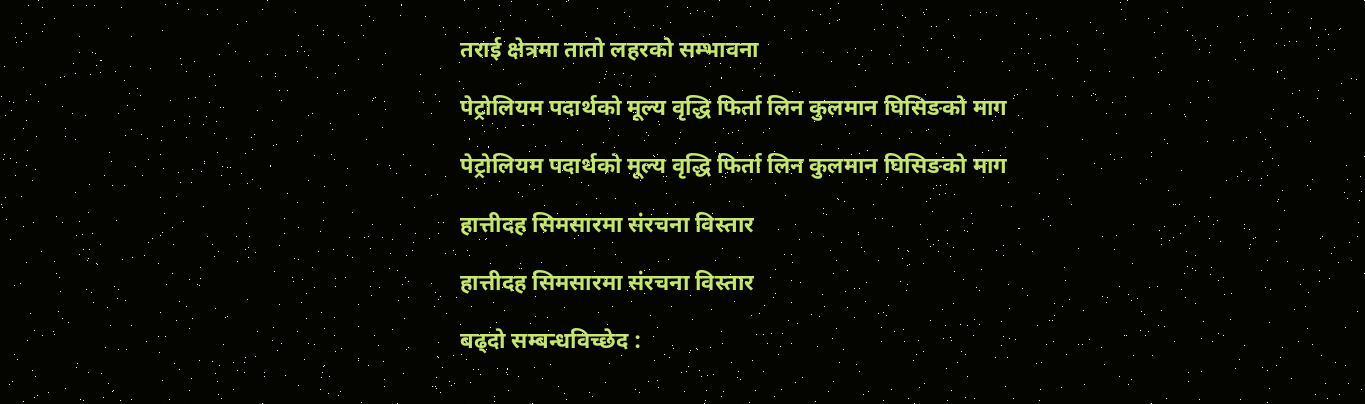तराई क्षेत्रमा तातो लहरको सम्भावना

पेट्रोलियम पदार्थको मूल्य वृद्धि फिर्ता लिन कुलमान घिसिङको माग

पेट्रोलियम पदार्थको मूल्य वृद्धि फिर्ता लिन कुलमान घिसिङको माग

हात्तीदह सिमसारमा संरचना विस्तार

हात्तीदह सिमसारमा संरचना विस्तार

बढ्दो सम्बन्धविच्छेद :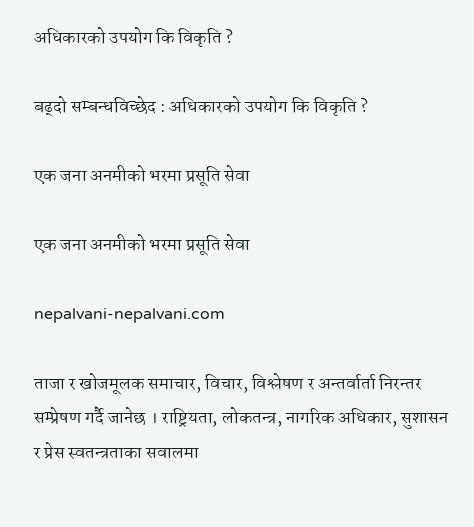अधिकारको उपयोग कि विकृति ?

बढ्दो सम्बन्धविच्छेद : अधिकारको उपयोग कि विकृति ?

एक जना अनमीको भरमा प्रसूति सेवा

एक जना अनमीको भरमा प्रसूति सेवा

nepalvani-nepalvani.com

ताजा र खोजमूलक समाचार, विचार, विश्लेषण र अन्तर्वार्ता निरन्तर सम्प्रेषण गर्दै जानेछ । राष्ट्रियता, लोकतन्त्र, नागरिक अधिकार, सुशासन र प्रेस स्वतन्त्रताका सवालमा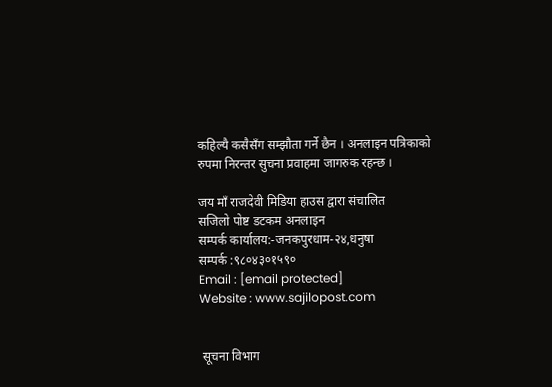कहिल्यै कसैसँग सम्झौता गर्ने छैन । अनलाइन पत्रिकाको रुपमा निरन्तर सुचना प्रवाहमा जागरुक रहन्छ ।

जय माँ राजदेवी मिडिया हाउस द्वारा संचालित
सजिलो पोष्ट डटकम अनलाइन
सम्पर्क कार्यालय:-जनकपुरधाम-२४,धनुषा
सम्पर्क :९८०४३०१५९०
Email : [email protected]
Website : www.sajilopost.com


 सूचना विभाग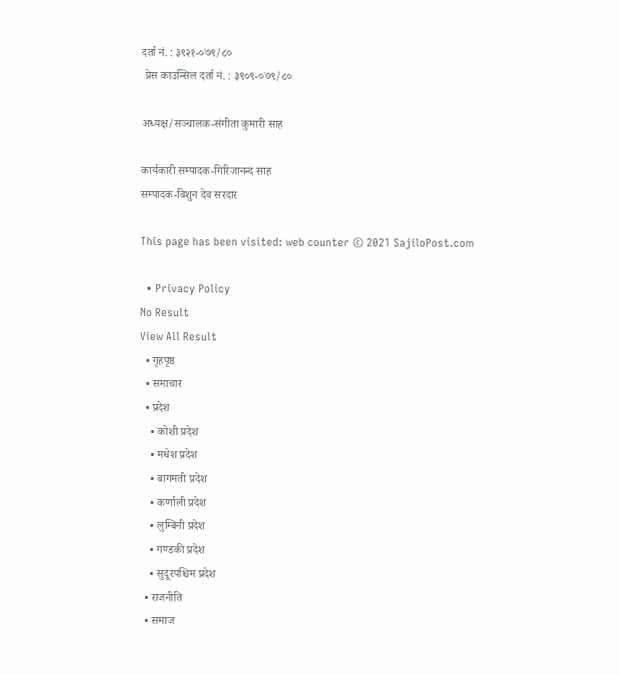दर्ता नं. : ३९२१-०७९/८०
 प्रेस काउन्सिल दर्ता नं. : ३९०९-०७९/८०

अध्यक्ष/सञ्चालक-संगीता कुमारी साह

कार्यकारी सम्पादक-गिरिजानन्द साह
सम्पादक-विशुन देव सरदार

This page has been visited: web counter © 2021 SajiloPost.com

  • Privacy Policy
No Result
View All Result
  • गृहपृष्ठ
  • समाचार
  • प्रदेश
    • कोशी प्रदेश
    • मधेश प्रदेश
    • बागमती प्रदेश
    • कर्णाली प्रदेश
    • लुम्बिनी प्रदेश
    • गण्डकी प्रदेश
    • सुदूरपश्चिम प्रदेश
  • राजनीति
  • समाज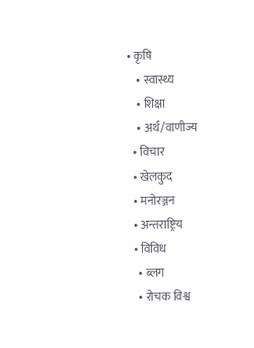• कृषि
    • स्वास्थ्य
    • शिक्षा
    • अर्थ/वाणीज्य
  • विचार
  • खेलकुद
  • मनोरञ्जन
  • अन्तराष्ट्रिय
  • विविध
    • ब्लग
    • रोचक विश्व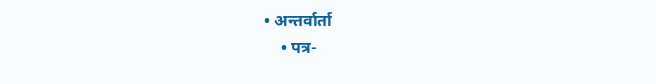• अन्तर्वार्ता
    • पत्र-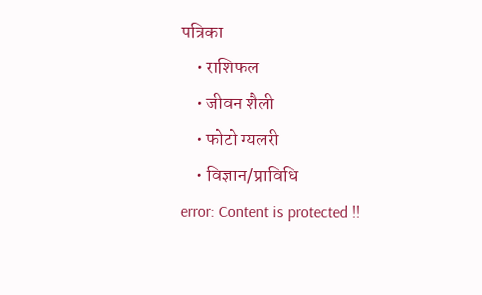पत्रिका
    • राशिफल
    • जीवन शैली
    • फोटो ग्यलरी
    • विज्ञान/प्राविधि
error: Content is protected !!